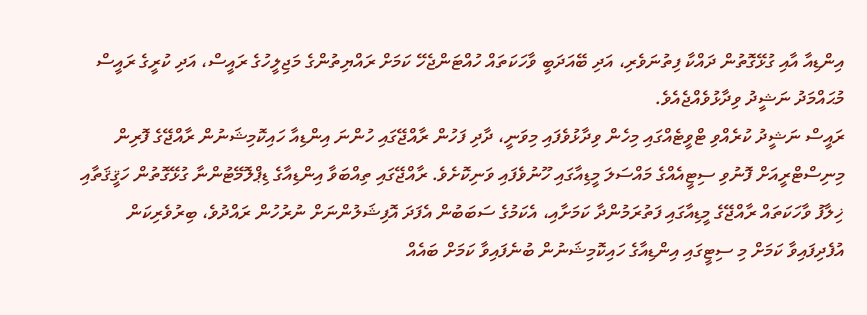އިންޑިއާ އާއި ގުޅޭގޮތުން ދައްކާ ފިތުނަވެރި، އަދި ބޭއަދަބީ ވާހަކަތައް ހުއްޓަންޖެހޭ ކަމަށް ރައްޔިތުންގެ މަޖިލީހުގެ ރައީސް، އަދި ކުރީގެ ރައީސް މުޙައްމަދު ނަޝީދު ވިދާޅުވެއްޖެއެވެ.
ރައީސް ނަޝީދު ކުރެއްވި ޓްވީޓެއްގައި މިހެން ވިދާޅުވެފައި މިވަނީ، ދާދި ފަހުން ރާއްޖޭގައި ހުންނަ އިންޑިއާ ހައިކޮމިޝަނުން ރާއްޖޭގެ ފޮރިން މިނިސްޓްރީއަށް ފޮނުވި ސިޓީއެއްގެ މައްސަލަ މީޑިއާގައި ހޫނުވެފައި ވަނިކޮށެވެ. ރާއްޖޭގައި ތިއްބަވާ އިންޑިއާގެ ޑިޕްލޮމޭޓުންނާ ގުޅޭގޮތުން ހަޤީޤަތާއި ޚިލާފު ވާހަކަތައް ރާއްޖޭގެ މީޑިއާގައި ފަތުރަމުންދާ ކަމަށާއި، އެކަމުގެ ސަބަބުން އެފަދަ އޮފިޝަލުންނަށް ނުރުހުން ރައްދުވެ، ބިރުވެރިކަން އުފެދިފައިވާ ކަމަށް މި ސިޓީގައި އިންޑިއާގެ ހައިކޮމިޝަނުން ބުނެފައިވާ ކަމަށް ބައެއް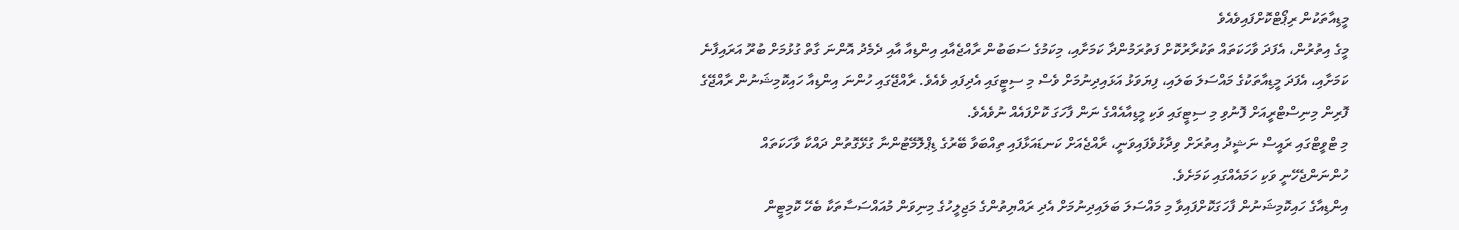މީޑިއާތަކުން ރިޕޯޓްކޮށްފައިވެއެވެ
މީގެ އިތުރުން، އެފަދަ ވާހަކަތައް ތަކުރާރުކޮށް ފަތުރަމުންދާ ކަމަށާއި، މިކަމުގެ ސަބަބުން ރާއްޖެއާއި އިންޑިއާ އާއި ދެމެދު އޮންނަ ގާތް ގުޅުމަށް ބުރޫ އަރައިފާނެ ކަމަށާއި، އެފަދަ މީޑިއާތަކުގެ މައްސަލަ ބަލައި، ފިޔަވަޅު އަޅައިދިނުމަށް ވެސް މި ސިޓީގައި އެދިފައި ވެއެވެ. ރާއްޖޭގައި ހުންނަ އިންޑިއާ ހައިކޮމިޝަނުން ރާއްޖޭގެ ފޮރިން މިނިސްޓްރީއަށް ފޮނުވި މި ސިޓީގައި ވަކި މީޑިއާއެއްގެ ނަން ފާހަގަ ކޮށްފައެއް ނުވެއެވެ.
މި ޓްވީޓްގައި ރައީސް ނަޝީދު އިތުރަށް ވިދާޅުވެފައިވަނީ، ރާއްޖެއަށް ކަނޑައަޅާފައި ތިއްބަވާ ބޭރުގެ ޑިޕްލޮމޭޓުންނާ ގުޅޭގޮތުން ދައްކާ ވާހަކަތައް ހުންނަންޖެހޭނީ ވަކި ހަމައެއްގައި ކަމަށެވެ.
އިންޑިއާގެ ހައިކޮމިޝަނުން ފާހަގަކޮށްފައިވާ މި މައްސަލަ ބަލައިދިނުމަށް އެދި ރައްޔިތުންގެ މަޖިލީހުގެ މިނިވަން މުއައްސަސާތަކާ ބެހޭ ކޮމިޓީން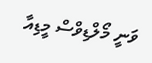ވަނީ މޯލްޑިވްސް މީޑިއާ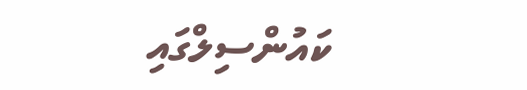ކައުންސިލްގައި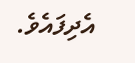އެދިފައެވެ.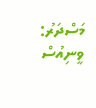މަސްދަރު: ވީނިއުސް